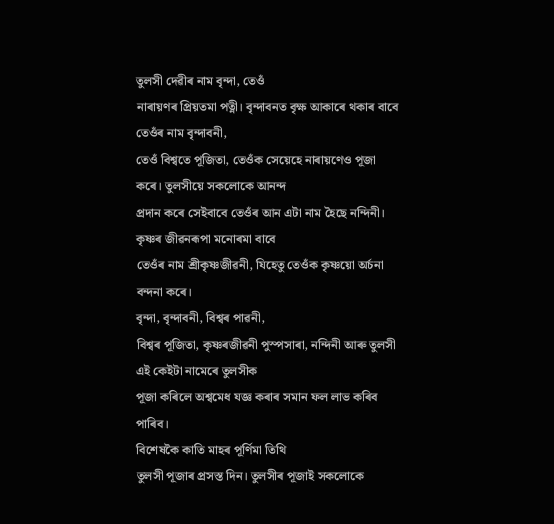তুলসী দেৱীৰ নাম বৃন্দা, তেওঁ
নাৰায়ণৰ প্ৰিয়তমা পত্নী। বৃন্দাবনত বৃক্ষ আকাৰে থকাৰ বাবে তেওঁৰ নাম বৃন্দাবনী,
তেওঁ বিশ্বতে পূজিতা, তেওঁক সেয়েহে নাৰায়ণেও পূজা কৰে। তুলসীয়ে সকলোকে আনন্দ
প্ৰদান কৰে সেইবাবে তেওঁৰ আন এটা নাম হৈছে নন্দিনী। কৃষ্ণৰ জীৱনৰূপা মনোৰমা বাবে
তেওঁৰ নাম শ্ৰীকৃষ্ণজীৱনী, যিহেতু তেওঁক কৃষ্ণয়ো অৰ্চনা বন্দনা কৰে।
বৃন্দা, বৃন্দাবনী, বিশ্বৰ পাৱনী,
বিশ্বৰ পূজিতা, কৃষ্ণৰজীৱনী পুস্পসাৰা, নন্দিনী আৰু তুলসী এই কেইটা নামেৰে তুলসীক
পূজা কৰিলে অশ্বমেধ যজ্ঞ কৰাৰ সমান ফল লাভ কৰিব পাৰিব।
বিশেষকৈ কাতি মাহৰ পূৰ্ণিমা তিথি
তুলসী পূজাৰ প্ৰসস্ত দিন। তুলসীৰ পূজাই সকলোকে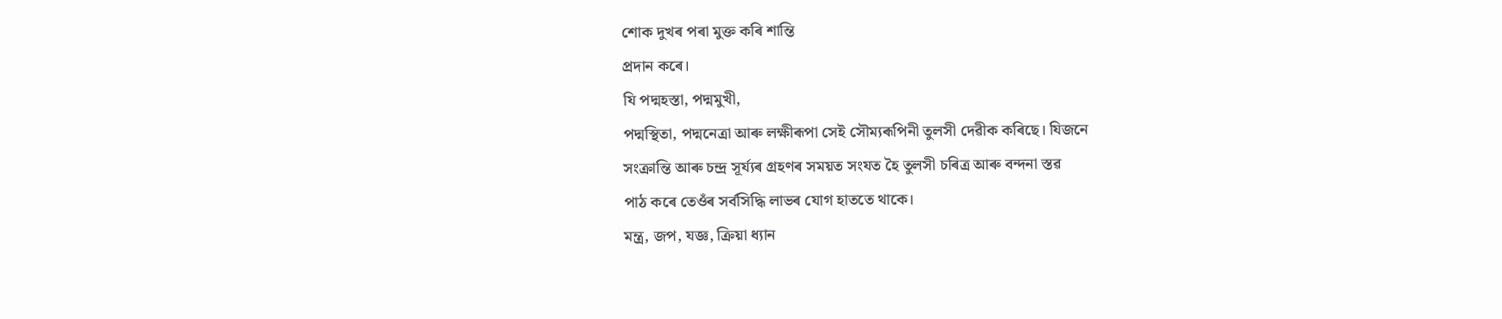শোক দুখৰ পৰা মুক্ত কৰি শান্তি
প্ৰদান কৰে।
যি পদ্মহস্তা, পদ্মমুখী,
পদ্মস্থিতা, পদ্মনেত্ৰা আৰু লক্ষীৰূপা সেই সৌম্যৰূপিনী তুলসী দেৱীক কৰিছে। যিজনে
সংক্ৰান্তি আৰু চন্দ্ৰ সূৰ্য্যৰ গ্ৰহণৰ সময়ত সংযত হৈ তুলসী চৰিত্ৰ আৰু বন্দনা স্তৱ
পাঠ কৰে তেওঁৰ সৰ্বসিদ্ধি লাভৰ যোগ হাততে থাকে।
মন্ত্ৰ, জপ, যজ্ঞ, ক্ৰিয়া ধ্যান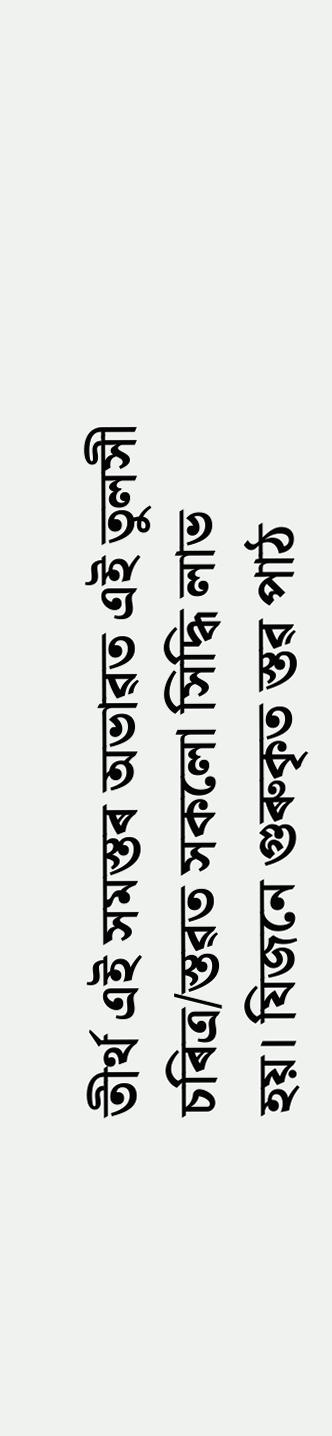তীৰ্থ এই সমস্তৰ অভাৱত এই তুলসী চৰিত্ৰ/স্তৱত সকলো সিদ্ধি লাভ হয়। যিজনে গুৰুকৃত স্তৱ পাঠ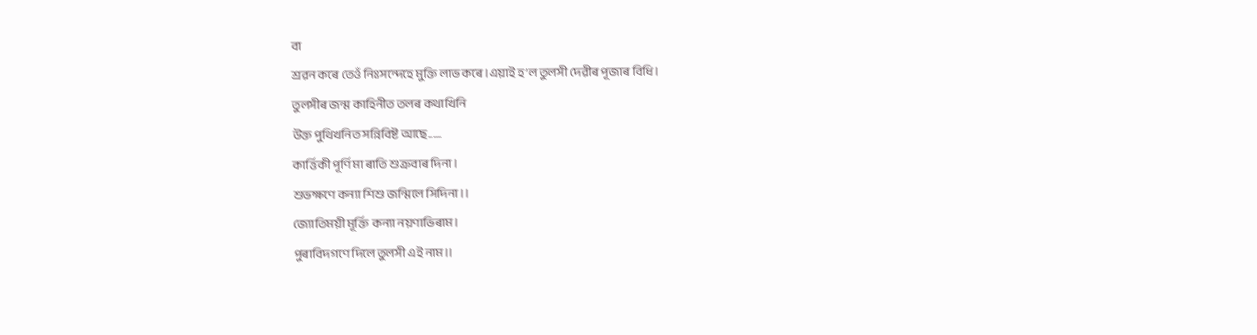বা
শ্ৰৱন কৰে তেওঁ নিঃসন্দেহে মুক্তি লাভ কৰে।এয়াই হ’ল তুলসী দেৱীৰ পূজাৰ বিধি।
তুলসীৰ জন্ম কাহিনীত তলৰ কথাখিনি
উক্ত পুথিখনিত সন্নিবিষ্ট আছে......
কাৰ্ত্তিকী পূৰ্ণিমা ৰাতি শুক্ৰবাৰ দিনা।
শুভক্ষণে কন্যা শিশু জন্মিলে সিদিনা।।
জ্যোতিময়ী মূৰ্ক্তি কন্যা নয়ণাভিৰাম।
পুৰাবিদগণে দিলে তুলসী এই নাম।।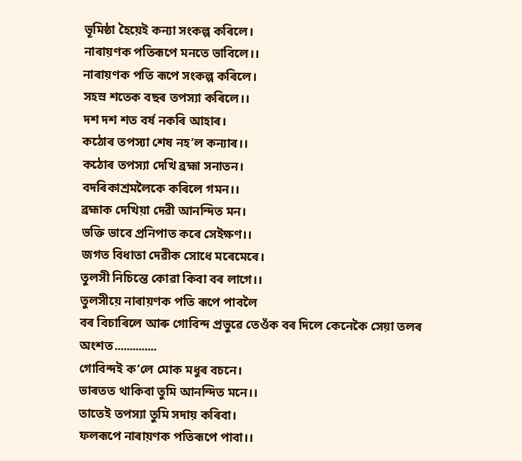ভূমিষ্ঠা হৈয়েই কন্যা সংকল্প কৰিলে।
নাৰায়ণক পতিৰূপে মনতে ভাবিলে।।
নাৰায়ণক পতি ৰূপে সংকল্প কৰিলে।
সহস্ৰ শতেক বছৰ তপস্যা কৰিলে।।
দশ দশ শত বৰ্ষ নকৰি আহাৰ।
কঠোৰ তপস্যা শেষ নহ’ল কন্যাৰ।।
কঠোৰ তপস্যা দেখি ব্ৰহ্মা সনাতন।
বদৰিকাশ্ৰমলৈকে কৰিলে গমন।।
ব্ৰহ্মাক দেখিয়া দেৱী আনন্দিত মন।
ভক্তি ভাবে প্ৰনিপাত কৰে সেইক্ষণ।।
জগত বিধাতা দেৱীক সোধে মৰেমেৰে।
তুলসী নিচিন্তে কোৱা কিবা বৰ লাগে।।
তুলসীয়ে নাৰায়ণক পতি ৰূপে পাবলৈ
বৰ বিচাৰিলে আৰু গোবিন্দ প্ৰভুৱে তেওঁক বৰ দিলে কেনেকৈ সেয়া তলৰ
অংশত..............
গোবিন্দই ক’লে মোক মধুৰ বচনে।
ভাৰতত থাকিবা তুমি আনন্দিত মনে।।
তাতেই তপস্যা তুমি সদায় কৰিবা।
ফলৰূপে নাৰায়ণক পতিৰূপে পাবা।।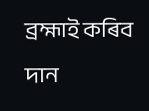ব্ৰহ্মাই কৰিব দান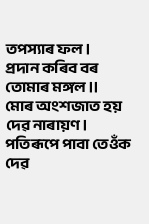তপস্যাৰ ফল।
প্ৰদান কৰিব বৰ তোমাৰ মঙ্গল।।
মোৰ অংশজাত হয় দেৱ নাৰায়ণ।
পতিৰূপে পাবা তেওঁক দেৱ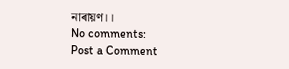নাৰায়ণ।।
No comments:
Post a Comment